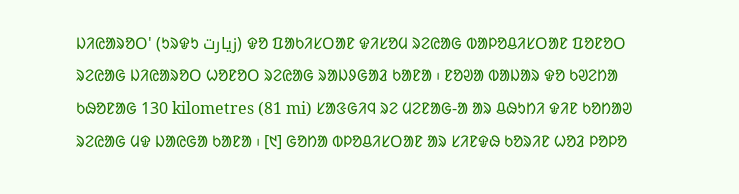ᱡᱤᱭᱟᱨᱚᱛ' (ᱩᱨᱫᱩ زیارت) ᱫᱚ ᱯᱟᱠᱤᱥᱛᱟᱱ ᱫᱤᱥᱚᱢ ᱨᱮᱭᱟᱜ ᱵᱟᱞᱚᱪᱤᱥᱛᱟᱱ ᱯᱚᱱᱚᱛ ᱨᱮᱭᱟᱜ ᱡᱤᱭᱟᱨᱚᱛ ᱦᱚᱱᱚᱛ ᱨᱮᱭᱟᱜ ᱨᱟᱡᱽᱜᱟᱲ ᱠᱟᱱᱟ ᱾ ᱱᱚᱣᱟ ᱵᱟᱡᱟᱨ ᱫᱚ ᱠᱣᱮᱴᱟ ᱠᱷᱚᱱᱟᱜ 130 kilometres (81 mi) ᱥᱟᱝᱜᱤᱧ ᱨᱮ ᱢᱮᱱᱟᱜ-ᱟ ᱟᱨ ᱪᱷᱩᱴᱤ ᱫᱤᱱ ᱠᱚᱴᱟᱣ ᱨᱮᱭᱟᱜ ᱢᱫ ᱡᱟᱭᱜᱟ ᱠᱟᱱᱟ ᱾ [᱑] ᱜᱚᱴᱟ ᱵᱞᱚᱪᱤᱥᱛᱟᱱ ᱟᱨ ᱥᱤᱱᱫᱷ ᱠᱚᱨᱤᱱ ᱦᱚᱲ ᱞᱚᱞᱚ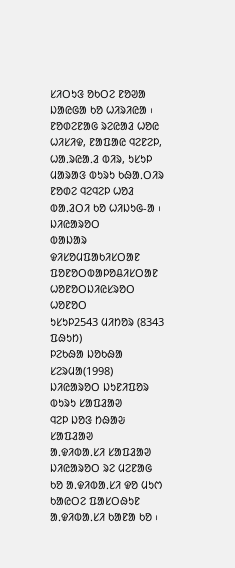ᱥᱤᱛᱩᱝ ᱚᱠᱛᱮ ᱱᱚᱣᱟ ᱡᱟᱭᱜᱟ ᱠᱚ ᱦᱤᱨᱤᱭᱟ ᱾ ᱱᱚᱰᱮᱱᱟᱜ ᱨᱮᱭᱟᱲ ᱦᱚᱭ ᱦᱤᱥᱤᱫ, ᱱᱟᱯᱟᱭ ᱧᱮᱱᱮᱞ, ᱦᱟᱹᱨᱭᱟᱹᱲ ᱵᱤᱨ, ᱩᱥᱩᱞ ᱢᱟᱨᱟᱝ ᱵᱩᱨᱩ ᱠᱷᱟᱹᱛᱤᱨ ᱱᱚᱰᱮ ᱧᱮᱧᱮᱞ ᱦᱚᱲ ᱵᱟᱹᱲᱛᱤ ᱠᱚ ᱦᱤᱡᱩᱜ-ᱟ ᱾
ᱡᱤᱭᱟᱨᱚᱛ
ᱵᱟᱡᱟᱨ
ᱫᱤᱥᱚᱢᱯᱟᱠᱤᱥᱛᱟᱱ
ᱯᱚᱱᱚᱛᱵᱟᱞᱚᱪᱤᱥᱛᱟᱱ
ᱦᱚᱱᱚᱛᱡᱤᱭᱥᱨᱚᱛ ᱦᱚᱱᱚᱛ
ᱩᱥᱩᱞ2543 ᱢᱤᱴᱚᱨ (8343 ᱯᱷᱩᱴ)
ᱞᱮᱠᱷᱟ ᱡᱚᱠᱷᱟ ᱥᱮᱨᱢᱟ(1998)
ᱡᱤᱭᱟᱨᱚᱛ ᱡᱩᱱᱤᱯᱚᱨ ᱵᱩᱨᱩ ᱥᱟᱯᱲᱟᱣ
ᱧᱮᱞ ᱡᱚᱝ ᱴᱷᱟᱶ ᱥᱟᱯᱲᱟᱣ
ᱟᱹᱫᱤᱵᱟᱹᱥᱤ ᱥᱟᱯᱲᱟᱣ
ᱡᱤᱭᱟᱨᱚᱛ ᱨᱮ ᱢᱮᱱᱟᱜ ᱠᱚ ᱟᱹᱫᱤᱵᱟᱹᱥᱤ ᱫᱚ ᱢᱩᱬ ᱠᱟᱭᱛᱮ ᱯᱟᱥᱛᱷᱩᱱ ᱟᱹᱫᱤᱵᱟᱹᱥᱤ ᱠᱟᱱᱟ ᱠᱚ ᱾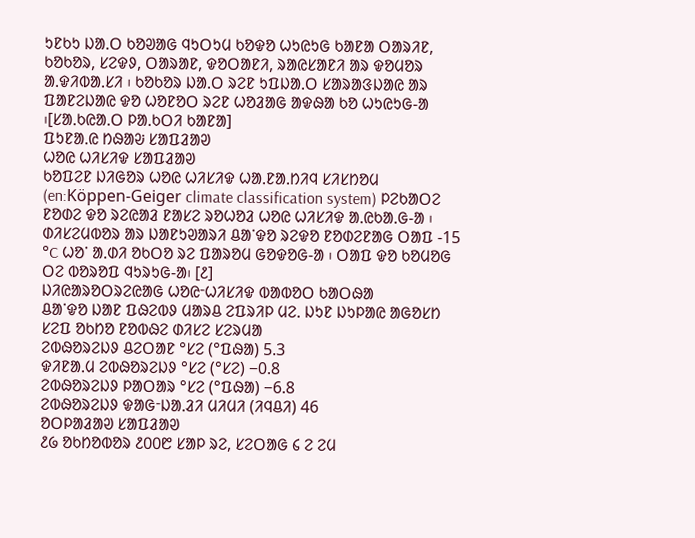ᱩᱱᱠᱩ ᱡᱟᱹᱛ ᱠᱚᱣᱟᱜ ᱧᱩᱛᱩᱢ ᱠᱚᱫᱚ ᱦᱩᱭᱩᱜ ᱠᱟᱱᱟ ᱛᱟᱨᱤᱱ, ᱠᱚᱠᱚᱨ, ᱥᱮᱫᱽ, ᱛᱟᱨᱟᱱ, ᱫᱚᱛᱟᱱᱤ, ᱨᱟᱭᱥᱟᱱᱤ ᱟᱨ ᱫᱚᱢᱚᱨ ᱟᱹᱫᱤᱵᱟᱹᱥᱤ ᱾ ᱠᱚᱠᱚᱨ ᱡᱟᱹᱛ ᱨᱮᱱ ᱩᱯᱡᱟᱹᱛ ᱥᱟᱨᱟᱝᱡᱟᱭ ᱟᱨ ᱯᱟᱱᱮᱡᱟᱭ ᱫᱚ ᱦᱚᱱᱚᱛ ᱨᱮᱱ ᱦᱚᱲᱟᱜ ᱟᱫᱷᱟ ᱠᱚ ᱦᱩᱭᱩᱜ-ᱟ ᱾[ᱥᱟᱹᱠᱭᱟᱹᱛ ᱞᱟᱹᱠᱛᱤ ᱠᱟᱱᱟ]
ᱯᱩᱱᱟᱹᱭ ᱴᱷᱟᱶ ᱥᱟᱯᱲᱟᱣ
ᱦᱚᱭ ᱦᱤᱥᱤᱫ ᱥᱟᱯᱲᱟᱣ
ᱠᱚᱯᱮᱱ ᱡᱤᱜᱚᱨ ᱦᱚᱭ ᱦᱤᱥᱤᱫ ᱦᱟᱹᱱᱟᱹᱴᱤᱧ ᱥᱤᱥᱴᱚᱢ (en:Köppen-Geiger climate classification system) ᱞᱮᱠᱟᱛᱮ ᱱᱚᱰᱮ ᱫᱚ ᱨᱮᱭᱟᱲ ᱱᱟᱥᱮ ᱨᱚᱦᱚᱲ ᱦᱚᱭ ᱦᱤᱥᱤᱫ ᱟᱹᱭᱠᱟᱹᱜ-ᱟ ᱾ ᱰᱤᱥᱮᱢᱵᱚᱨ ᱟᱨ ᱡᱟᱱᱩᱣᱟᱨᱤ ᱪᱟᱸᱫᱚ ᱨᱮᱫᱚ ᱱᱚᱰᱮᱱᱟᱜ ᱛᱟᱯ -15 °C ᱦᱚᱸ ᱟᱹᱰᱤ ᱚᱠᱛᱚ ᱨᱮ ᱯᱟᱨᱚᱢ ᱜᱚᱫᱚᱜ-ᱟ ᱾ ᱛᱟᱯ ᱫᱚ ᱠᱚᱢᱚᱜ ᱛᱮ ᱵᱚᱨᱚᱯ ᱧᱩᱨᱩᱜ-ᱟ᱾ [᱒]
ᱡᱤᱭᱟᱨᱚᱛᱨᱮᱭᱟᱜ ᱦᱚᱭᱼᱦᱤᱥᱤᱫ ᱵᱟᱵᱚᱛ ᱠᱟᱛᱷᱟ
ᱪᱟᱸᱫᱚ ᱡᱟᱱ ᱯᱷᱮᱵᱽ ᱢᱟᱨᱪ ᱮᱯᱨᱤᱞ ᱢᱮᱹ ᱡᱩᱱ ᱡᱩᱞᱟᱭ ᱟᱜᱚᱥᱴ ᱥᱮᱯ ᱚᱠᱴᱚ ᱱᱚᱵᱷᱮ ᱰᱤᱥᱮ ᱥᱮᱨᱢᱟ
ᱮᱵᱷᱚᱨᱮᱡᱽ ᱪᱮᱛᱟᱱ °ᱥᱮ (°ᱯᱷᱟ) 5.3
ᱫᱤᱱᱟᱹᱢ ᱮᱵᱷᱚᱨᱮᱡᱽ °ᱥᱮ (°ᱥᱮ) −0.8
ᱮᱵᱷᱚᱨᱮᱡᱽ ᱞᱟᱛᱟᱨ °ᱥᱮ (°ᱯᱷᱟ) −6.8
ᱮᱵᱷᱚᱨᱮᱡᱽ ᱫᱟᱜᱼᱡᱟᱹᱲᱤ ᱢᱤᱢᱤ (ᱤᱧᱪᱤ) 46
ᱚᱛᱞᱟᱲᱟᱣ ᱥᱟᱯᱲᱟᱣ
᱒᱙ ᱚᱠᱴᱚᱵᱚᱨ ᱒᱐᱐᱘ ᱥᱟᱞ ᱨᱮ, ᱥᱮᱛᱟᱜ ᱔ ᱮ ᱮᱢ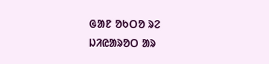ᱜᱟᱱ ᱚᱠᱛᱚ ᱨᱮ ᱡᱤᱭᱟᱨᱚᱛ ᱟᱨ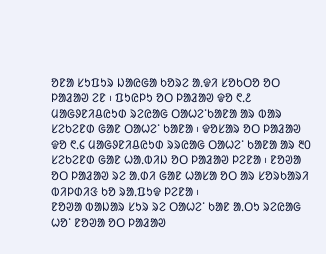ᱚᱱᱟ ᱥᱩᱯᱩᱨ ᱡᱟᱭᱜᱟ ᱠᱚᱨᱮ ᱟᱹᱫᱤ ᱥᱚᱠᱛᱚ ᱚᱛ ᱞᱟᱲᱟᱣ ᱮᱱ ᱾ ᱯᱩᱭᱞᱩ ᱚᱛ ᱞᱟᱲᱟᱣ ᱫᱚ ᱖ᱹ᱒ ᱢᱟᱜᱽᱱᱤᱪᱭᱩᱰ ᱨᱮᱭᱟᱜ ᱛᱟᱦᱮᱸᱠᱟᱱᱟ ᱟᱨ ᱵᱟᱨ ᱥᱮᱠᱮᱱᱰ ᱜᱟᱱ ᱛᱟᱦᱮᱸ ᱠᱟᱱᱟ ᱾ ᱫᱚᱥᱟᱨ ᱚᱛ ᱞᱟᱲᱟᱣ ᱫᱚ ᱖ᱹ᱔ ᱢᱟᱜᱽᱱᱤᱪᱭᱩᱰ ᱨᱨᱭᱟᱜ ᱛᱟᱦᱮᱸ ᱠᱟᱱᱟ ᱟᱨ ᱓᱐ ᱥᱮᱠᱮᱱᱰ ᱜᱟᱱ ᱦᱟᱹᱵᱤᱡ ᱚᱛ ᱞᱟᱲᱟᱣ ᱞᱮᱱᱟ ᱾ ᱱᱚᱣᱟ ᱚᱛ ᱞᱟᱲᱟᱣ ᱨᱮ ᱟᱹᱰᱤ ᱜᱟᱱ ᱦᱟᱥᱟ ᱚᱛ ᱟᱨ ᱥᱚᱨᱠᱟᱨᱤ ᱵᱤᱞᱰᱤᱝ ᱠᱚ ᱨᱟᱹᱯᱩᱫ ᱞᱮᱱᱟ ᱾
ᱱᱚᱣᱟ ᱵᱟᱡᱟᱨ ᱥᱩᱨ ᱨᱮ ᱛᱟᱦᱮᱸ ᱠᱟᱱ ᱟᱹᱛᱩ ᱨᱮᱭᱟᱜ ᱦᱚᱸ ᱱᱚᱣᱟ ᱚᱛ ᱞᱟᱲᱟᱣ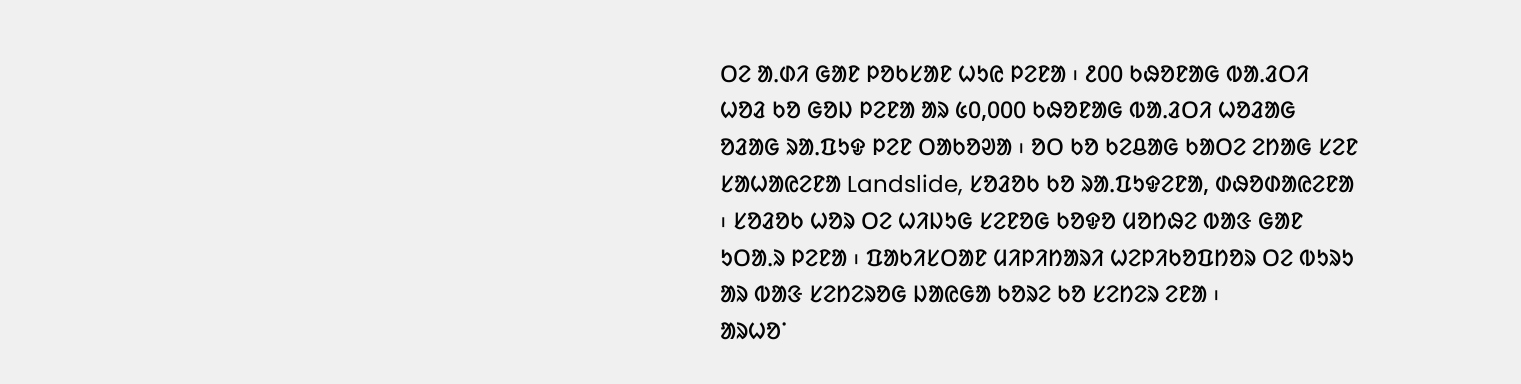ᱛᱮ ᱟᱹᱰᱤ ᱜᱟᱱ ᱞᱚᱠᱥᱟᱱ ᱦᱩᱭ ᱞᱮᱱᱟ ᱾ ᱒᱐᱐ ᱠᱷᱚᱱᱟᱜ ᱵᱟᱹᱲᱛᱤ ᱦᱚᱲ ᱠᱚ ᱜᱚᱡ ᱞᱮᱱᱟ ᱟᱨ ᱕᱐,᱐᱐᱐ ᱠᱷᱚᱱᱟᱜ ᱵᱟᱹᱲᱛᱤ ᱦᱚᱲᱟᱜ ᱚᱲᱟᱜ ᱨᱟᱹᱯᱩᱫ ᱞᱮᱱ ᱛᱟᱠᱚᱣᱟ ᱾ ᱚᱛ ᱠᱚ ᱠᱮᱪᱟᱜ ᱠᱟᱛᱮ ᱮᱴᱟᱜ ᱥᱮᱱ ᱥᱟᱦᱟᱭᱮᱱᱟ Landslide, ᱥᱚᱲᱚᱠ ᱠᱚ ᱨᱟᱹᱯᱩᱫᱮᱱᱟ, ᱰᱷᱚᱰᱟᱭᱮᱱᱟ ᱾ ᱥᱚᱲᱚᱠ ᱦᱚᱨ ᱛᱮ ᱦᱤᱡᱩᱜ ᱥᱮᱱᱚᱜ ᱠᱚᱫᱚ ᱢᱚᱴᱷᱮ ᱵᱟᱝ ᱜᱟᱱ ᱩᱛᱟᱹᱨ ᱞᱮᱱᱟ ᱾ ᱯᱟᱠᱤᱥᱛᱟᱱ ᱢᱤᱞᱤᱴᱟᱨᱤ ᱦᱮᱞᱤᱠᱚᱯᱴᱚᱨ ᱛᱮ ᱵᱩᱨᱩ ᱟᱨ ᱵᱟᱝ ᱥᱮᱴᱮᱨᱚᱜ ᱡᱟᱭᱜᱟ ᱠᱚᱨᱮ ᱠᱚ ᱥᱮᱴᱮᱨ ᱮᱱᱟ ᱾
ᱟᱨᱦᱚᱸ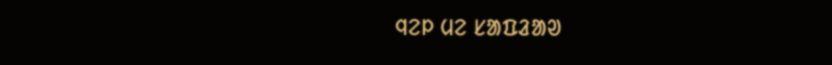ᱧᱮᱞ ᱢᱮ ᱥᱟᱯᱲᱟᱣ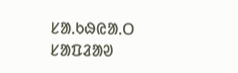ᱥᱟᱹᱠᱷᱭᱟᱹᱛ ᱥᱟᱯᱲᱟᱣ